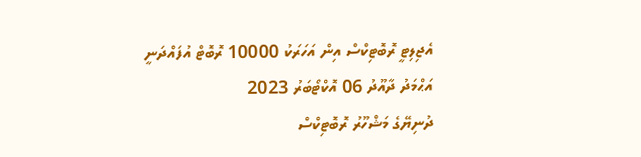އެޖިލިޓީ ރޮބޮޓިކްސް އިން އަހަރަކު 10000 ރޮބޮޓް އުފައްދަނީ
އަޙްމަދު ދާއޫދު 06 އޮކްޓޯބަރު 2023
ދުނިޔޭގެ މަޝްހޫރު ރޮބޮޓިކްސް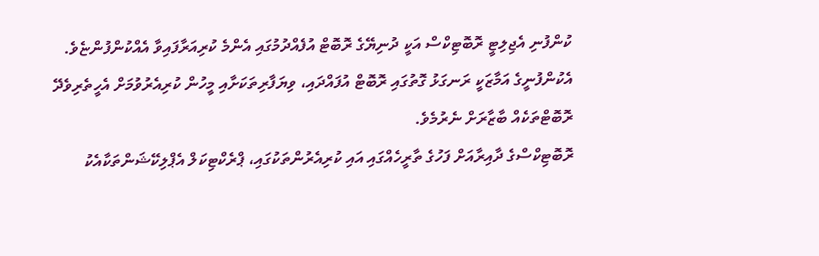ކުންފުނި އެޖިލިޓީ ރޮބޮޓިކްސް އަކީ ދުނިޔޭގެ ރޮބޮޓް އުފެއްދުމުގައި އެންމެ ކުރިއަރާފައިވާ އެއްކުންފުންޏެވެ. އެކުންފުނީގެ އަމާޒަކީ ރަނގަޅު ގޮތުގައި ރޮބޮޓް އުފައްދައި، ވިޔަފާރިތަކަށާއި މީހުން ކުރިއެރުވުމަށް އެހީތެރިވެދޭ ރޮބޮޓްތަކެއް ބާޒާރަށް ނެރުމެވެ.
ރޮބޮޓިކްސްގެ ދާއިރާއަށް ފަހުގެ ތާރީހެއްގައި އައި ކުރިއެރުންތަކުގައި، ޕްރެކްޓިކަލް އެޕްލިކޭޝަންތަކާއެކު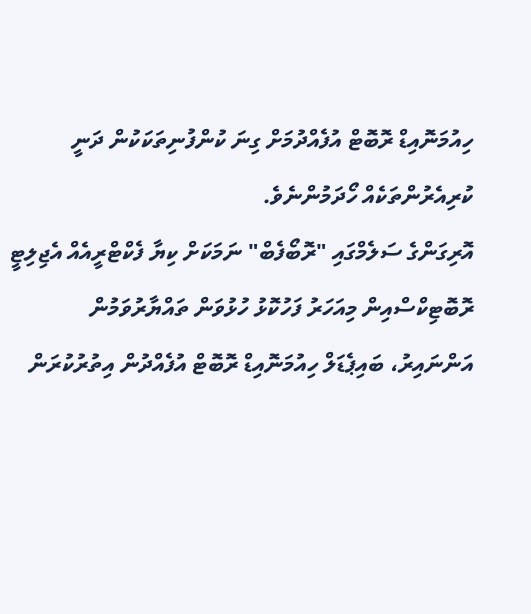ހިއުމަނޮއިޑް ރޮބޮޓް އުފެއްދުމަށް ގިނަ ކުންފުނިތަކަކުން ދަނީ ކުރިއެރުންތަކެއް ހޯދަމުންނެވެ.
އޮރިގަންގެ ސަލެމްގައި "ރޮބޯފެބް" ނަމަކަށް ކިޔާ ފެކްޓްރީއެއް އެޖިލިޓީ ރޮބޮޓިކްސްއިން މިއަހަރު ފަހުކޮޅު ހުޅުވަން ތައްޔާރުވަމުން އަންނައިރު، ބައިޕެޑަލް ހިއުމަނޮއިޑް ރޮބޮޓް އުފެއްދުން އިތުރުކުރަން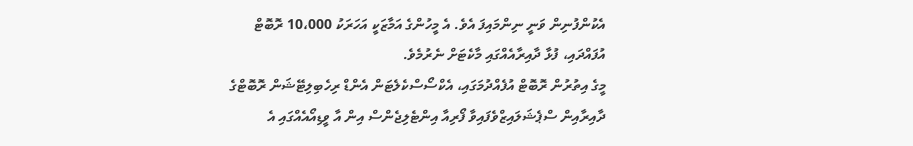އެކުންފުނިން ވަނީ ނިންމައިފަ އެވެ. އެ މީހުންގެ އަމާޒަކީ އަހަރަކު 10،000 ރޮބޮޓް އުފައްދައި، ފުޅާ ދާއިރާއެއްގައި މާކެޓަށް ނެރުމެވެ.
މީގެ އިތުރުން ރޮބޮޓް އުފެއްދުމަގައި، އެކްސޯސްކެލެޓަން އެންޑް ރިހެބިލިޓޭޝަން ރޮބޮޓްގެ ދާއިރާއިން ސްޕެޝަލައިޒްވެފައިވާ ފޯރިއާ އިންޓެލިޖެންސް އިން އާ ވީޑިއޯއެއްގައި އެ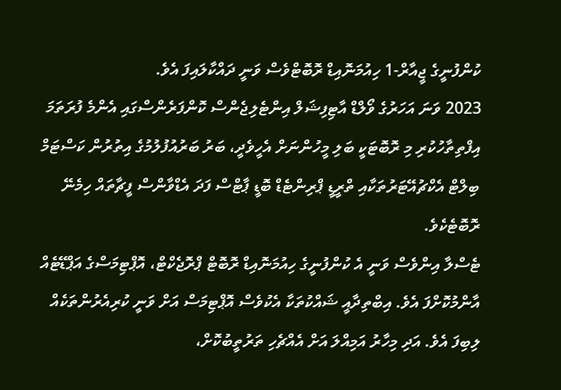ކުންފުނީގެ ޖީއާރް-1 ހިއުމަނޮއިޑް ރޮބޮޓްވެސް ވަނީ ދައްކާލައިފަ އެވެ.
2023 ވަނަ އަހަރުގެ ވޯލްޑް އާޓިފިޝަލް އިންޓެލިޖެންސް ކޮންފަރެންސްގައި އެންމެ ފުރަތަމަ އިފްތިތާހުކުރި މި ރޮބޮޓަކީ ބަލި މީހުންނަށް އެހީވެދީ، ބަރު ބަރުއުފުލުމުގެ އިތުރުން ކަސްޓަމް ބިލްޓް އެކްޗުއޭޓަރުތަކާއި ތްރީޑީ ޕްރިންޓެޑް ބޮޑީ ޕާޓްސް ފަދަ އެޑްވާންސް ފީޗާތައް ހިމެނޭ ރޮބޮޓެކެވެ.
ޓެސްލާ އިންވެސް ވަނީ އެ ކުންފުނީގެ ހިއުމަނޮއިޑް ރޮބޮޓް ޕްރޮޖެކްޓް، އޮޕްޓިމަސްގެ އަޕްޑޭޓެއް އާންމުކޮށްފަ އެވެ. އިބްތިދާއީ ޝައްކުތަކާ އެކުވެސް އޮޕްޓިމަސް އަށް ވަނީ ކުރިއެރުންތަކެއް ލިބިފަ އެވެ. އަދި މިހާރު އަމިއްލަ އަށް އެއްޗެހި ތަރުތީބުކޮށް،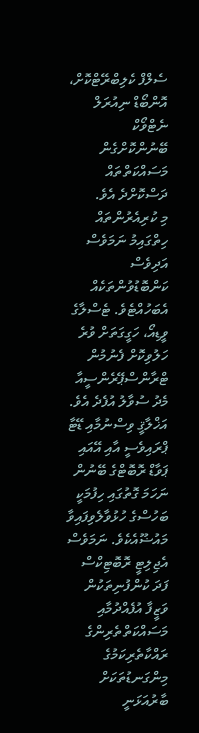ސެލްފް ކެލިބްރޭޓްކޮށް، އޮންބޯޑް ނިއުރަލް ނެޓްވޯކް ބޭނުންކޮށްގެން މަސައްކަތްތައް ދަސްކޮށްދެ އެވެ.
މި ކުރިއެރުންތައް ހިތްގައިމު ނަމަވެސް އަދިވެސް ކަންބޮޑުވުންތަކެއް އެބަހުއްޓެވެ. ޓެސްލާގެ ވީޑިއޯ، ހަގީގަތަށް ވުރެ ހަލުވިކޮށް ފެނުމުން ޓްރާންސްޕޭރެންސީއާ މެދު ސުވާލު އުފެދެ އެވެ.
އަޚްލާޤީ ވިސްނުމާއި ޑޭޓާ ޕްރައިވެސީ އާއި އޭއައި ޕަވާޑް ރޮބޮޓްގެ ބޭނުން ނަހަމަ ގޮތުގައި ހިފުމަކީ ބަހުސްގެ ހުޅުވާލެވިފައިވާ މައުޟޫއެކެވެ. ނަމަވެސް އެޖިލިޓީ ރޮބޮޓިކްސް ފަދަ ކުންފުނިތަކުން ވަޒީފާ އުފެއްދުމާއި މަސައްކަތްތެރިންގެ ރައްކާތެރިކަމުގެ މިންގަނޑުތަކަށް ބާރުއަޅަނީ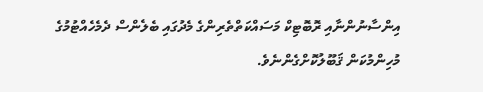އިންސާނުންނާއި ރޮބޮޓިކް މަސައްކަތްތެރިންގެ މެދުގައި ބެލެންސް ދެމެހެއްޓުމުގެ މުހިންމުކަން ޤަބޫލުކޮށްގެންނެވެ.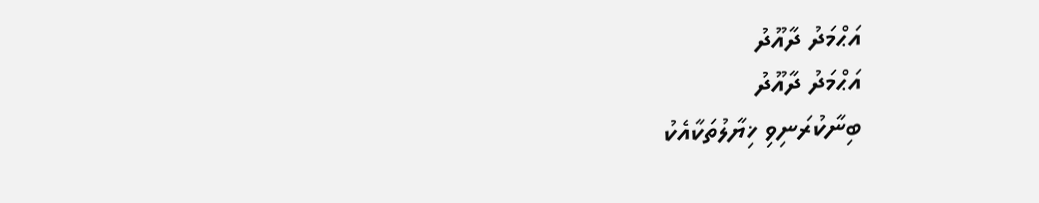އަޙްމަދު ދާއޫދު
އަޙްމަދު ދާއޫދު
ބިނާކުރަނިވި ޚިޔާލުތަކާއެކު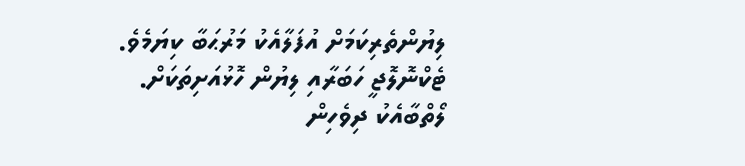ލިޔުންތެރިކަމަށް އުފަލާއެކު މަރުޙަބާ ކިޔަމެވެ.
ޓެކްނޮލޮޖީ ހަބަރާއި ލިޔުން ހޮޅުއަށިތަކަށް.
ލޯތްބާއެކު ދިވެހިން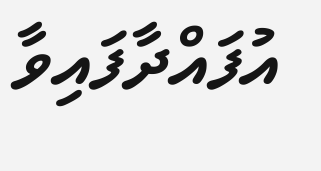އުފައްދާފައިވާ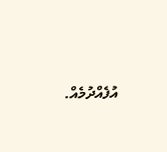އުފެއްދުމެއް.